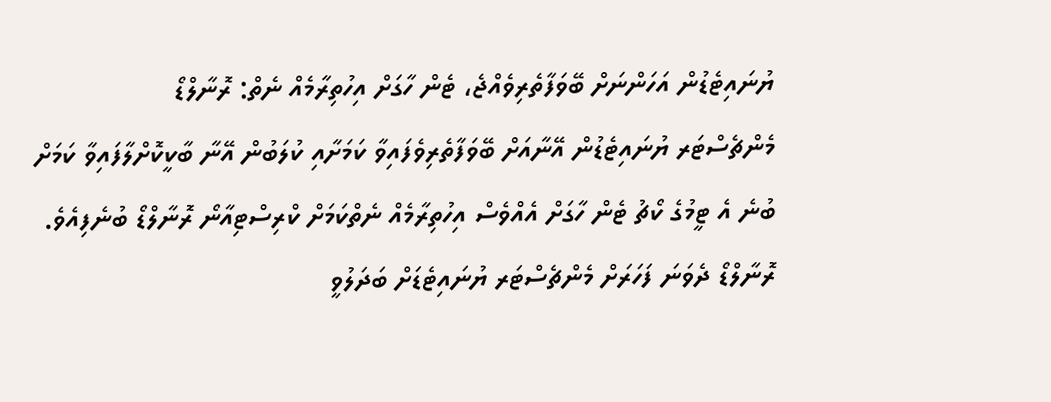ޔުނައިޓެޑުން އަހަންނަށް ބޭވަފާތެރިވެއްޖެ، ޓެން ހާގަށް އިހުތިރާމެއް ނެތް: ރޮނާލްޑޯ
މެންޗެސްޓަރ ޔުނައިޓެޑުން އޭނާއަށް ބޭވަފާތެރިވެފައިވާ ކަމަށާއި ކުލަބުން އޭނާ ބާކީކޮށްލާފައިވާ ކަމަށް ބުނެ އެ ޓީމުގެ ކޯޗު ޓެން ހާގަށް އެއްވެސް އިހުތިރާމެއް ނެތްކަމަށް ކްރިސްޓިއާނޯ ރޮނާލްޑޯ ބުނެފިއެވެ.
ރޮނާލްޑޯ ދެވަނަ ފަހަރަށް މެންޗެސްޓަރ ޔުނައިޓެޑަށް ބަދަލުވީ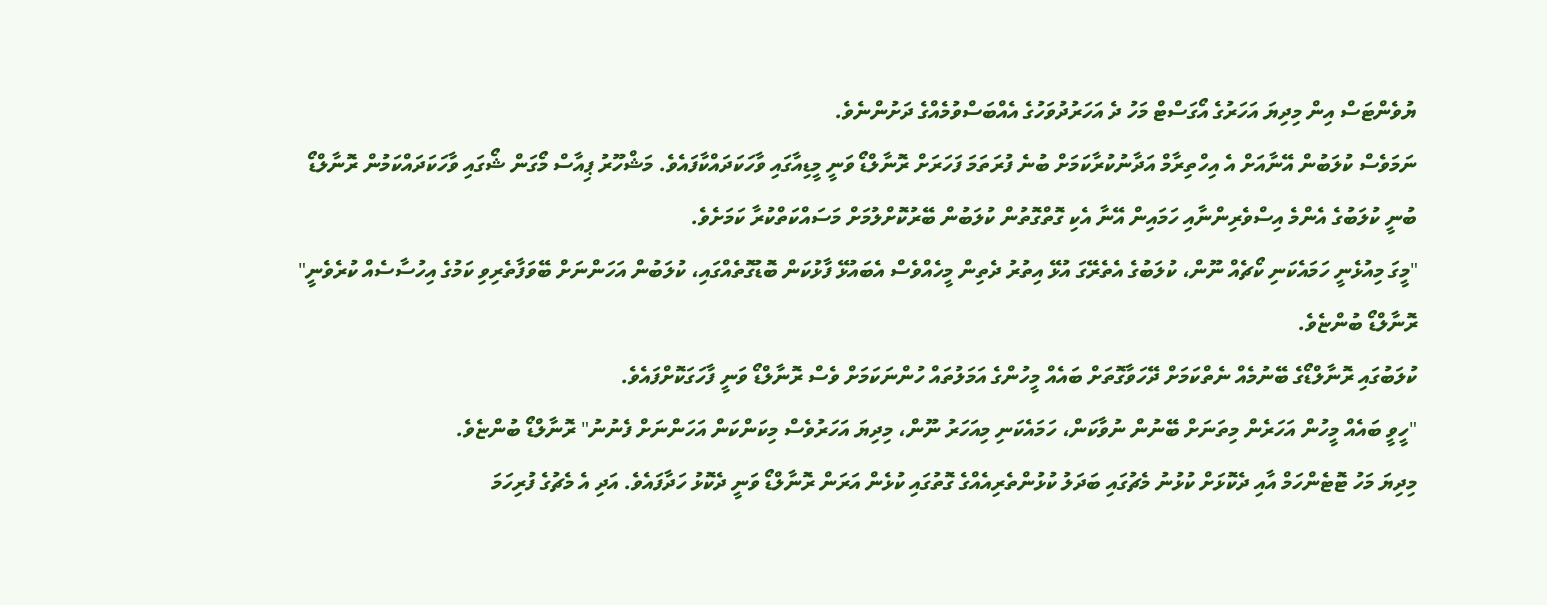ޔުވެންޓަސް އިން މިދިޔަ އަހަރުގެ އޯގަސްޓް މަހު ދެ އަހަރުދުވަހުގެ އެއްބަސްވުމެއްގެ ދަށުންނެވެ.
ނަމަވެސް ކުލަބުން އޭނާއަށް އެ އިހްތިރާމް އަދާނުކުރާކަމަށް ބުނެ ފުރަތަމަ ފަހަރަށް ރޮނާލްޑޯ ވަނީ މީޑިއާގައި ވާހަކަދައްކާފައެވެ. މަޝްހޫރު ޕިއާސް މޯގަން ޝޯގައި ވާހަކަދައްކަމުން ރޮނާލްޑޯ ބުނީ ކުލަބުގެ އެންމެ އިސްވެރިންނާއި ހަމައިން އޭނާ އެކި ގޮތްގޮތުން ކުލަބުން ބޭރުކޮށްލުމަށް މަސައްކަތްކުރާ ކަމަށެވެ.
"މީގަ މިއުޅެނީ ހަމައެކަނި ކޯޗެއް ނޫން، ކުލަބުގެ އެތެރޭގަ އުޅޭ އިތުރު ދެތިން މީހެއްވެސް އެބައުޅޭ ފާޅުކަން ބޮޑުގޮތެއްގައި، ކުލަބުން އަހަންނަށް ބޭވަފާތެރިވި ކަމުގެ އިހުސާސެއް ކުރެވެނީ" ރޮނާލްޑޯ ބުންޏެވެ.
ކުލަބުގައި ރޮނާލްޑޯގެ ބޭނުމެއް ނެތްކަމަށް ދޭހަވާގޮތަށް ބައެއް މީހުންގެ އަމަލުތައް ހުންނަކަމަށް ވެސް ރޮނާލްޑޯ ވަނީ ފާހަގަކޮށްފައެވެ.
"ހީވީ ބައެއް މީހުން އަހަރެން މިތަނަށް ބޭނުން ނުވާކަން، ހަމައެކަނި މިއަހަރު ނޫން، މިދިޔަ އަހަރުވެސް މިކަންކަން އަހަންނަށް ފެނުނު" ރޮނާލްޑޯ ބުންޏެވެ.
މިދިޔަ މަހު ޓޮޓެންހަމް އާއި ދެކޮޅަށް ކުޅުނު މެޗުގައި ބަދަލު ކުޅުންތެރިއެއްގެ ގޮތުގައި ކުޅެން އަރަން ރޮނާލްޑޯ ވަނީ ދެކޮޅު ހަދާފައެވެ. އަދި އެ މެޗުގެ ފުރިހަމަ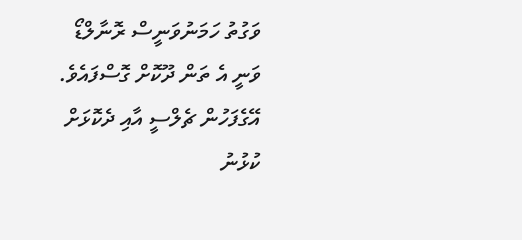ވަގުތު ހަމަނުވަނީސް ރޮނާލްޑޯ ވަނީ އެ ތަން ދޫކޮށް ގޮސްފައެވެ. އޭގެފަހުން ޗެލްސީ އާއި ދެކޮޅަށް ކުޅުނު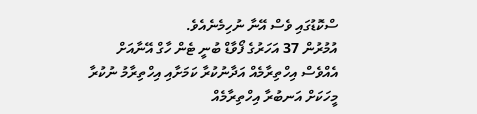ސްކޮޑުގައި ވެސް އޭނާ ނުހިމެނެއެވެ.
އުމުރުން 37 އަހަރުގެ ފޯވާޑް ބުނީ ޓެން ހާގް އޭނާއަށް އެއްވެސް އިހްތިރާމެއް އަދާނުކުރާ ކަމަށާއި އިހްތިރާމު ނުކުރާ މީހަކަށް އަނބުރާ އިހްތިރާމެއް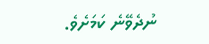ނުދެވޭނެ ކަމަށެވެ.